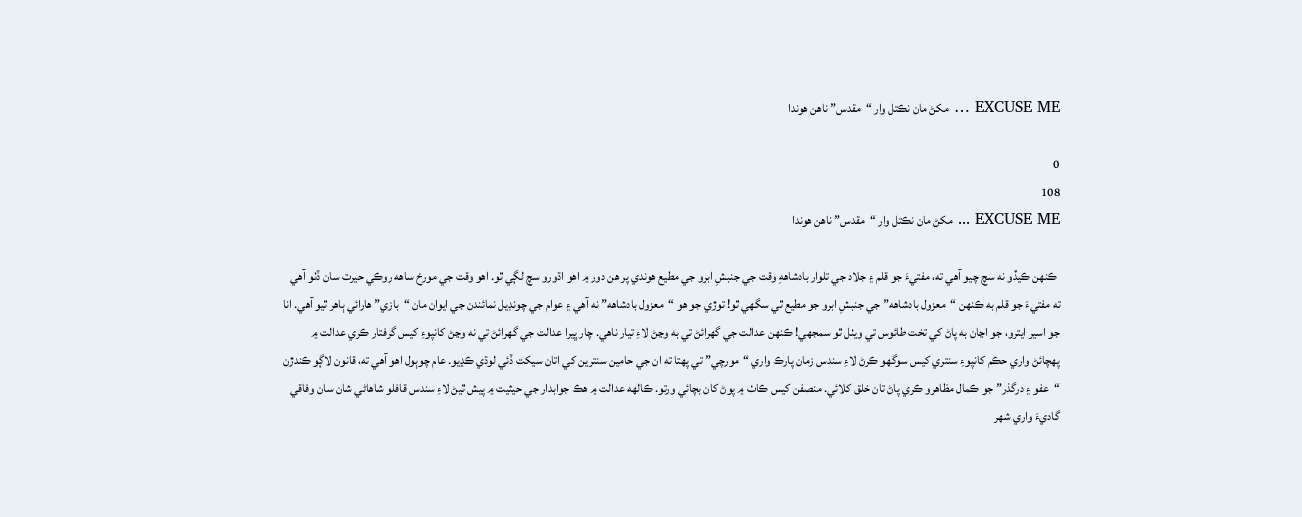EXCUSE ME … مکڻ مان نڪتل وار “مقدس” ناهن هوندا

0
108
EXCUSE ME ... مکڻ مان نڪتل وار “مقدس” ناهن هوندا

 ڪنهن ڪيڏو نه سچ چيو آهي ته، مفتيءَ جو قلم ۽ جلاد جي تلوار بادشاههِ وقت جي جنبشِ ابرو جي مطيع هوندي پر هن دور ۾ اهو اڌورو سچ لڳي ٿو. اهو وقت جي مورخ ساهه روڪي حيرت سان ڏٺو آهي ته مفتيءَ جو قلم به ڪنهن “معزول بادشاهه” جي جنبشِ ابرو جو مطيع ٿي سگهي ٿو! توڙي جو هو “معزول بادشاهه” نه آهي ۽ عوام جي چونڊيل نمائندن جي ايوان مان “بازي” هارائي ٻاهر ٿيو آهي. انا جو اسير ايترو، جو اڃان به پاڻ کي تخت طائوس تي ويٺل ٿو سمجهي! ڪنهن عدالت جي گهرائڻ تي به وڃڻ لاءِ تيار ناهي. چار ڀيرا عدالت جي گهرائڻ تي نه وڃڻ کانپوءِ کيس گرفتار ڪري عدالت ۾ پهچائڻ واري حڪم کانپوءِ سنتري کيس سوگهو ڪرڻ لاءِ سندس زمان پارڪ واري “مورچي” تي پهتا ته ان جي حامين سنترين کي اتان سيکت ڏئي لوڌي ڪڍيو. عام چوٻول اهو آهي ته، قانون لاڳو ڪندڙن “عفو ۽ درگذر” جو ڪمال مظاهرو ڪري پاڻ تان خلق کلائي. منصفن کيس ڪاٺ ۾ پوڻ کان بچائي ورتو. ڪالهه عدالت ۾ هڪ جوابدار جي حيثيت ۾ پيش ٿيڻ لاءِ سندس قافلو شاهاڻي شان سان وفاقي گاديءَ واري شهر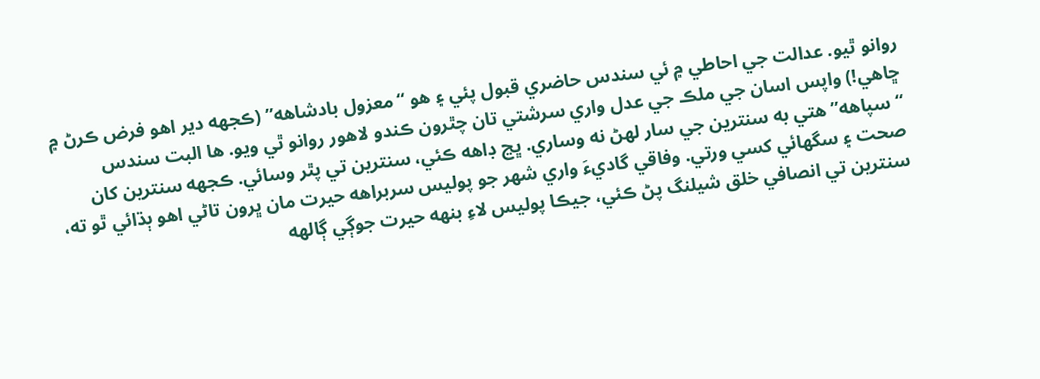روانو ٿيو. عدالت جي احاطي ۾ ئي سندس حاضري قبول پئي ۽ هو “معزول بادشاهه” (ڪجهه دير اهو فرض ڪرڻ ۾ ڇاهي!) واپس اسان جي ملڪ جي عدل واري سرشتي تان چٿرون ڪندو لاهور روانو ٿي ويو. ها البت سندس “سپاهه” هتي به سنترين جي سار لهڻ نه وساري. ڀڃ ڊاهه ڪئي، سنترين تي پٿر وسائي. ڪجهه سنترين کان صحت ۽ سگهائي کسي ورتي. وفاقي گاديءَ واري شهر جو پوليس سربراهه حيرت مان ڀرون تاڻي اهو ٻڌائي ٿو ته، سنترين تي انصافي خلق شيلنگ پڻ ڪئي، جيڪا پوليس لاءِ بنهه حيرت جوڳي ڳالهه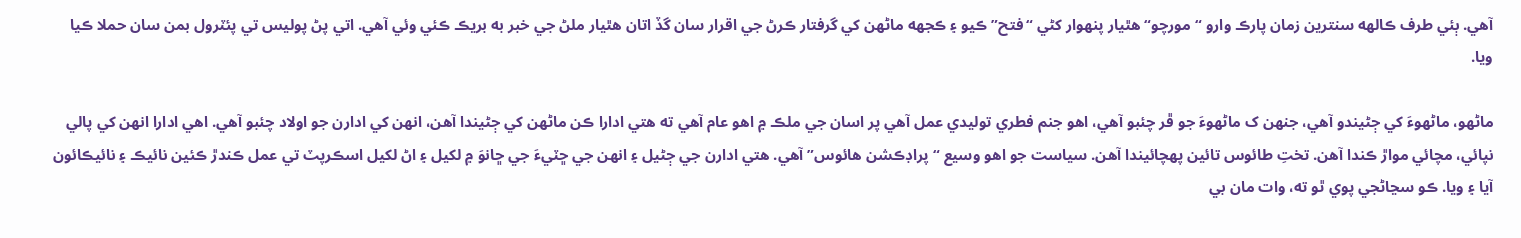آهي. ٻئي طرف ڪالهه سنترين زمان پارڪ وارو “مورچو“ هٿيار پنهوار کڻي “فتح” ڪيو ۽ ڪجهه ماڻهن کي گرفتار ڪرڻ جي اقرار سان گڏ اتان هٿيار ملڻ جي خبر به بريڪ ڪئي وئي آهي. اتي پڻ پوليس تي پئٽرول بمن سان حملا ڪيا ويا.

ماڻهو، ماڻهوءَ کي ڄڻيندو آهي، جنهن ک ماڻهوءَ جو ڦر چئبو آهي، اهو جنم فطري توليدي عمل آهي پر اسان جي ملڪ ۾ اهو عام آهي ته هتي ادارا ڪن ماڻهن کي ڄڻيندا آهن، انهن کي ادارن جو اولاد چئبو آهي. اهي ادارا انهن کي پالي نپائي، مچائي مواڙ ڪندا آهن. تختِ طائوس تائين پهچائيندا آهن. سياست جو اهو وسيع “پراڊڪشن هائوس” آهي. هتي ادارن جي ڄڻيل ۽ انهن جي ڇٽيءَ جي ڇانوَ ۾ لکيل ۽ اڻ لکيل اسڪرپٽ تي عمل ڪندڙ ڪئين نائيڪ ۽ نائيڪائون آيا ۽ ويا. ڪو سڃاڻجي پوي ٿو ته، وات مان بي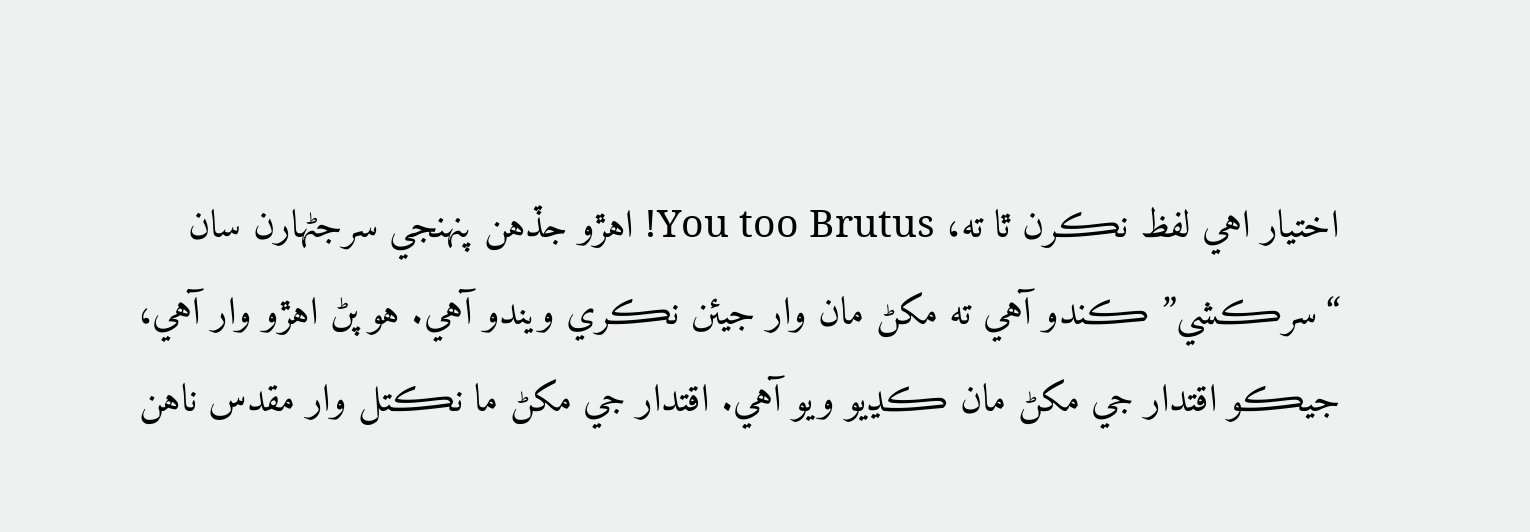اختيار اهي لفظ نڪرن ٿا ته، You too Brutus! اهڙو جڏهن پنهنجي سرجڻهارن سان “سرڪشي” ڪندو آهي ته مکڻ مان وار جيئن نڪري ويندو آهي. هو پڻ اهڙو وار آهي، جيڪو اقتدار جي مکڻ مان ڪڍيو ويو آهي. اقتدار جي مکڻ ما نڪتل وار مقدس ناهن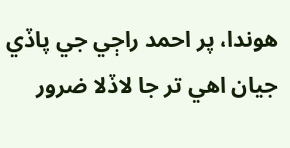هوندا، پر احمد راڄي جي پاڏي جيان اهي تر جا لاڏلا ضرور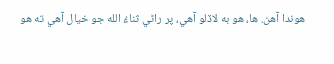هوندا آهن. ها، هو به لاڏلو آهي، پر راڻي ثناءُ الله جو خيال آهي ته هو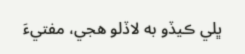ڀلي ڪيڏو به لاڏلو هجي، مفتيءَ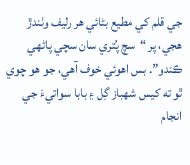جي قلم کي مطيع بڻائي هر رليف وٺندڙ هجي، پر “سچ پُتري سان سچي پاڻهي ڪندو”. بس اهوئي خوف آهي، جو هو چوي ٿو ته کيس شهباز گِل ۽ بابا سواتيءَ جي انجام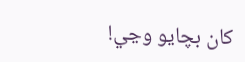کان بچايو وڃي!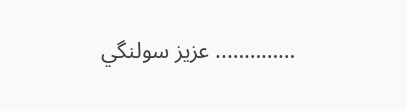………….. عزيز سولنگي